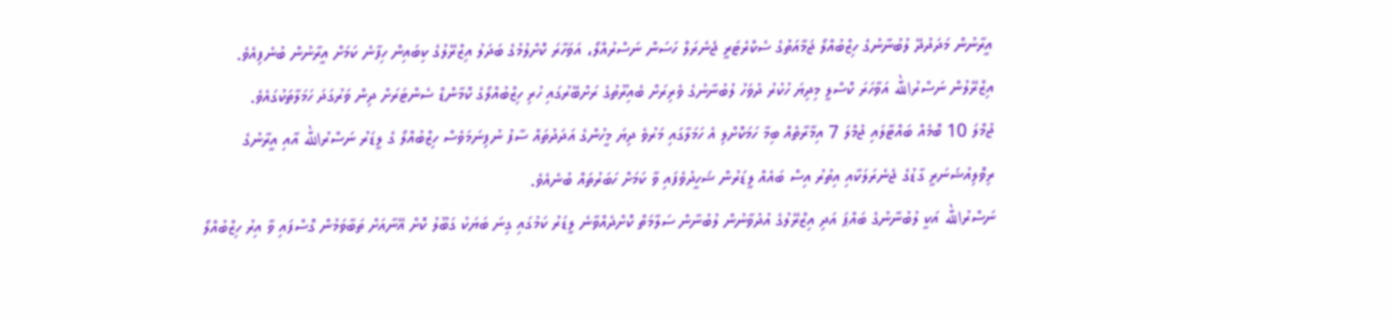އީރާނުން މަދަދުދޭ ލުބުނާނުގެ ހިޒްބުއްލޯ ޖަމާއަތުގެ ސެކްރެޓަރީ ޖެނެރަލް ހަސަން ނަސްރުއްލޯ، އަވަހާރަ ކޮށްލުމުގެ ބަދަލު އިޒްރޭލުގެ ކިބައިން ހިފާނެ ކަމަށް އީރާނުން ބުނެފިއެވެ.
އިޒްރޭލުން ނަސްރުالله އަވާހަރަ ކޮސްލީ މިދިޔަ ހުކުރު ދުވަހު ލުބުނާނުގެ ވެރިރަށް ބެއިރޫތުގެ ރަށްބޭރުގައި ހުރި ހިޒްބުއްލޯގެ ކޮމާންޑް ސެންޓަރަށް ދިން ވަރުގަދަ ހަމަލާތަކުގައެވެ.
ޖުމްލަ 10 ބޮމެއް ބައްޓާލައި ޖުމްލަ 7 އިމާރާތެއް ބިމާ ހަމަކޮށްލި އެ ހަމަލާގައި މަރުވެ ދިޔަ މީހުންގެ އަދަދުތައް ސާފު ނުފިނަމަވެސް ހިޒްބުއްލޯ ގެ ލީޑަރު ނަސްރުالله އާއި އީރާނުގެ ރިވޮލިއުޝަނަރީ ގާޑުގެ ޖެނެރަލަކާއި އިތުރު އިސް ބައެއް ލީޑަރުން ޝަހީދުވެފައި ވާ ކަމަށް ހަބަރުތައް ބުނެއެވެ.
ނަސްރުالله އަކީ ލުބުނާނުގެ ބައްޕަ އަދި އިޒްރޭލުގެ އުދުވާނުން ލުބުނާން ސަލާމަތް ކޮށްދެއްވާނެ ލީޑަރު ކަމުގައި ގިނަ ބަޔަކު ގަބޫލު ކޮށް އޭނާއަށް ތަބާވަމުން ގޮސްފައި ވާ އިރު ހިޒްބުއްލޯ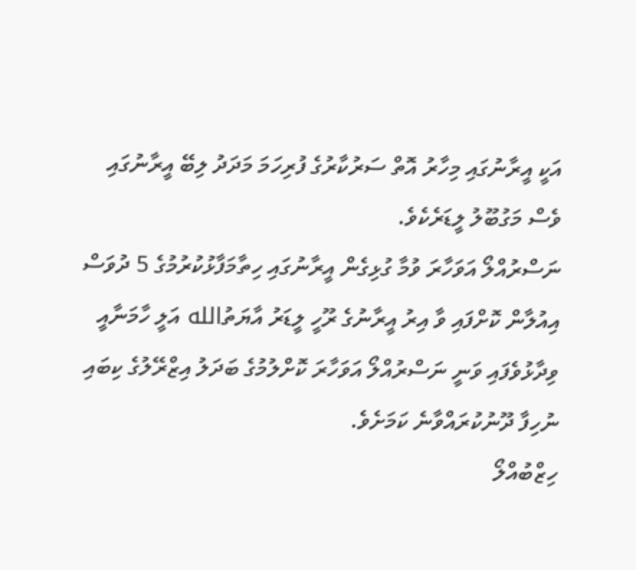އަކީ އީރާނުގައި މިހާރު އޮތް ސަރުކާރުގެ ފުރިހަމަ މަދަދު ލިބޭ އީރާނުގައި ވެސް މަގުބޫލު ލީޑަރެކެވެ.
ނަސްރުއްލޯ އަވަހާރަ ވުމާ ގުޅިގެން އީރާނުގައި ހިތާމަފާޅުކުރުމުގެ 5 ދުވަސް އިއުލާން ކޮށްފައި ވާ އިރު އީރާނުގެ ރޫހީ ލީޑަރު އާޔަތުالله އަލީ ހާމަނާއީ ވިދާޅުވެފައި ވަނީ ނަސްރުއްލޯ އަވަހާރަ ކޮށްލުމުގެ ބަދަލު އިޒްރޭލުގެ ކިބައި ނުހިފާ ދޫނުކުރައްވާނެ ކަމަށެވެ.
ހިޒްބުއްލޯ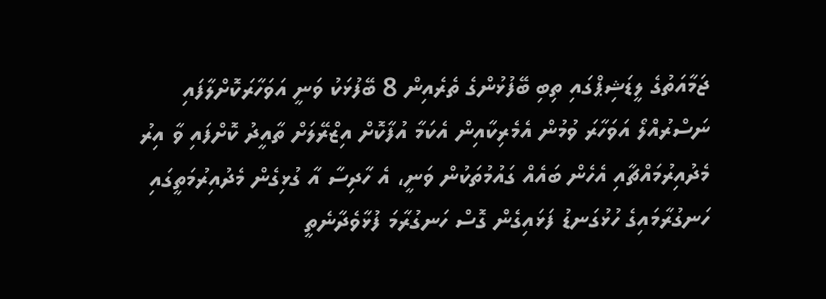ޖަމާއަތުގެ ލީޑަޝިޕްގައި ތިބި ބޭފުޅުންގެ ތެރެއިން 8 ބޭފުޅަކު ވަނީ އަވަހާރަކޮށްލާފައި
ނަސްރުއްލޯ އަވަހާރަ ވުމުން އެމެރިކާއިން އެކަމާ އުފާކޮށް އިޒްރޭލަށް ތާއީދު ކޮށްފައި ވާ އިރު މެދުއިރުމައްޗާއި އެހެން ބައެއް ގައުމުތަކުން ވަނީ، އެ ހާދިސާ އާ ގުޅިގެން މެދުއިރުމަތީގައި ހަނގުރާމައިގެ ހުޅުގަނޑު ފަޅައިގެން ގޮސް ހަނގުރާމަ ފުޅާވެދާނެތީ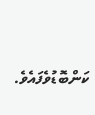ކަންބޮޑުވެފައެވެ.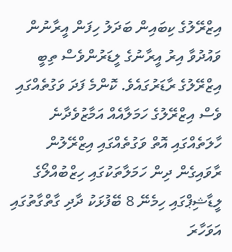އިޒްރޭލުގެ ކިބައިން ބަދަލު ހިފަން އީރާނުން ވައުދުވާ އިރު އީރާނުގެ ލީޑަރުންވެސް ތިބީ އިޒްރޭލުގެ ރާޑަރުގައެވެ. ކޮންމެ ފަދަ ވަގުތެއްގައި ވެސް އިޒްރޭލުގެ ހަމަލާއެއް އަމާޒުވެދާނެ ހާލަތެއްގައި އޮތް ވަގުތެއްގައި އިޒްރޭލުން ރާވައިގެން ދިން ހަމަލާތަކުގައި ހިޒްބުއްލޯގެ ލީޑާޝިޕްގައި ހިމެނޭ 8 ބޭފުޅަކު ދާދި ގާތްގާތުގައި އަވަހާރަ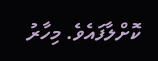ކޮށްލާފައެވެ. މިހާރު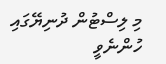މި ލިސްޓުން ދުނިޔޭގައި ހުންނެވީ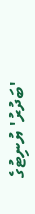'ބަދުރު' ޔުނިޓުގެ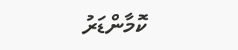ކޮމާންޑަރު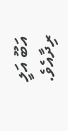އަބޫ އަލީ ރިދާއެވެ.